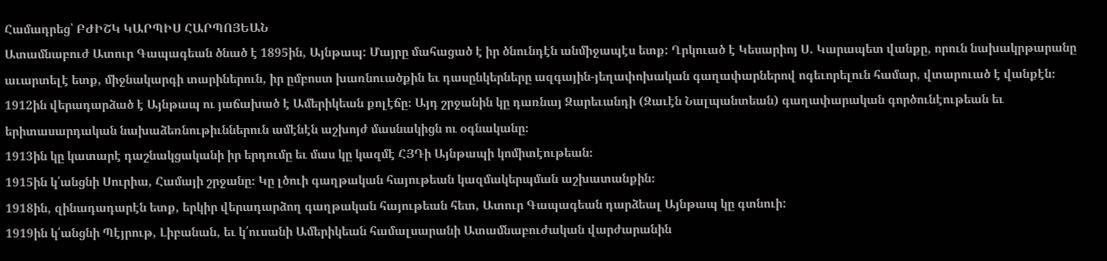Համադրեց՝ ԲԺԻՇԿ ԿԱՐՊԻՍ ՀԱՐՊՈՅԵԱՆ
Ատամնաբուժ Ատուր Գապագեան ծնած է 1895ին, Այնթապ: Մայրը մահացած է իր ծնունդէն անմիջապէս ետք: Ղրկուած է Կեսարիոյ Ս. Կարապետ վանքը, որուն նախակրթարանը աւարտելէ ետք, միջնակարգի տարիներուն, իր ըմբոստ խառնուածքին եւ դասընկերները ազգային-յեղափոխական գաղափարներով ոգեւորելուն համար, վտարուած է վանքէն։
1912ին վերադարձած է Այնթապ ու յաճախած է Ամերիկեան քոլէճը։ Այդ շրջանին կը դառնայ Զարեւանդի (Զաւէն Նալպանտեան) գաղափարական գործունէութեան եւ երիտասարդական նախաձեռնութիւններուն ամէնէն աշխոյժ մասնակիցն ու օգնականը։
1913ին կը կատարէ դաշնակցականի իր երդումը եւ մաս կը կազմէ ՀՅԴի Այնթապի կոմիտէութեան։
1915ին կ՛անցնի Սուրիա, Համայի շրջանը։ Կը լծուի գաղթական հայութեան կազմակերպման աշխատանքին։
1918ին, զինադադարէն ետք, երկիր վերադարձող գաղթական հայութեան հետ, Ատուր Գապագեան դարձեալ Այնթապ կը գտնուի:
1919ին կ՛անցնի Պէյրութ, Լիբանան, եւ կ՛ուսանի Ամերիկեան համալսարանի Ատամնաբուժական վարժարանին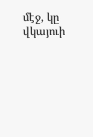մէջ, կը վկայուի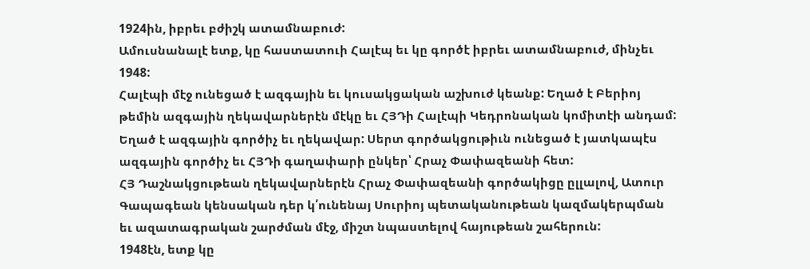1924ին, իբրեւ բժիշկ ատամնաբուժ:
Ամուսնանալէ ետք, կը հաստատուի Հալէպ եւ կը գործէ իբրեւ ատամնաբուժ, մինչեւ 1948:
Հալէպի մէջ ունեցած է ազգային եւ կուսակցական աշխուժ կեանք: Եղած է Բերիոյ թեմին ազգային ղեկավարներէն մէկը եւ ՀՅԴի Հալէպի Կեդրոնական կոմիտէի անդամ: Եղած է ազգային գործիչ եւ ղեկավար: Սերտ գործակցութիւն ունեցած է յատկապէս ազգային գործիչ եւ ՀՅԴի գաղափարի ընկեր՝ Հրաչ Փափազեանի հետ:
ՀՅ Դաշնակցութեան ղեկավարներէն Հրաչ Փափազեանի գործակիցը ըլլալով, Ատուր Գապագեան կենսական դեր կ՛ունենայ Սուրիոյ պետականութեան կազմակերպման եւ ազատագրական շարժման մէջ, միշտ նպաստելով հայութեան շահերուն:
1948էն, ետք կը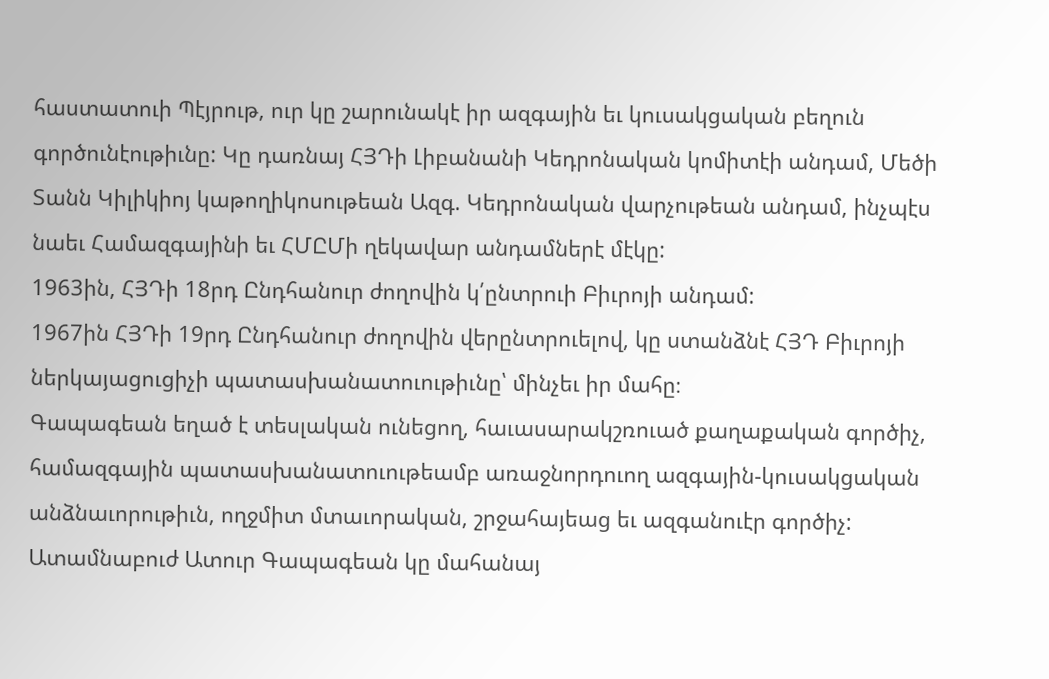հաստատուի Պէյրութ, ուր կը շարունակէ իր ազգային եւ կուսակցական բեղուն գործունէութիւնը: Կը դառնայ ՀՅԴի Լիբանանի Կեդրոնական կոմիտէի անդամ, Մեծի Տանն Կիլիկիոյ կաթողիկոսութեան Ազգ. Կեդրոնական վարչութեան անդամ, ինչպէս նաեւ Համազգայինի եւ ՀՄԸՄի ղեկավար անդամներէ մէկը:
1963ին, ՀՅԴի 18րդ Ընդհանուր ժողովին կ՛ընտրուի Բիւրոյի անդամ:
1967ին ՀՅԴի 19րդ Ընդհանուր ժողովին վերընտրուելով, կը ստանձնէ ՀՅԴ Բիւրոյի ներկայացուցիչի պատասխանատուութիւնը՝ մինչեւ իր մահը։
Գապագեան եղած է տեսլական ունեցող, հաւասարակշռուած քաղաքական գործիչ, համազգային պատասխանատուութեամբ առաջնորդուող ազգային-կուսակցական անձնաւորութիւն, ողջմիտ մտաւորական, շրջահայեաց եւ ազգանուէր գործիչ:
Ատամնաբուժ Ատուր Գապագեան կը մահանայ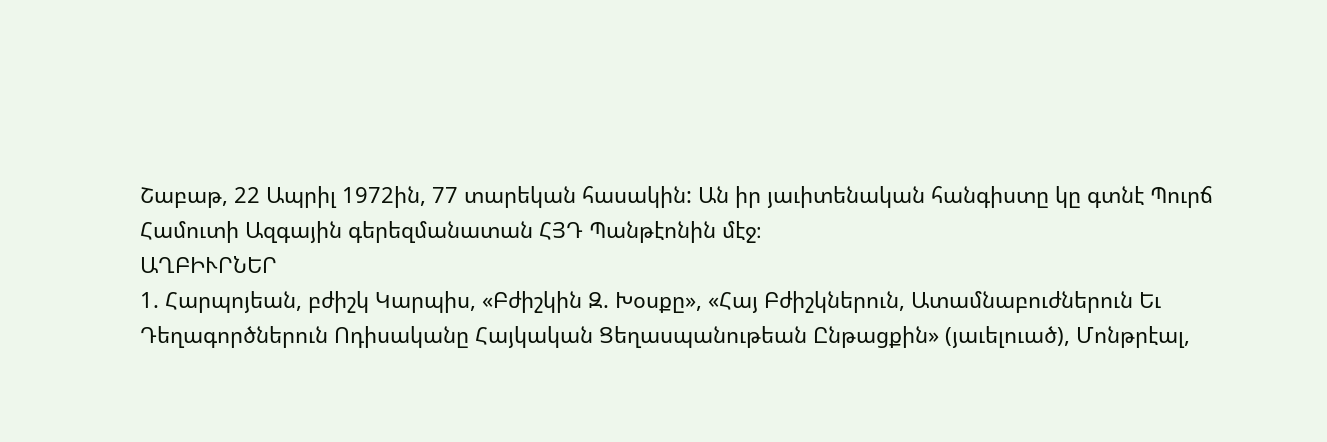Շաբաթ, 22 Ապրիլ 1972ին, 77 տարեկան հասակին: Ան իր յաւիտենական հանգիստը կը գտնէ Պուրճ Համուտի Ազգային գերեզմանատան ՀՅԴ Պանթէոնին մէջ։
ԱՂԲԻՒՐՆԵՐ
1. Հարպոյեան, բժիշկ Կարպիս, «Բժիշկին Զ. Խօսքը», «Հայ Բժիշկներուն, Ատամնաբուժներուն Եւ Դեղագործներուն Ոդիսականը Հայկական Ցեղասպանութեան Ընթացքին» (յաւելուած), Մոնթրէալ,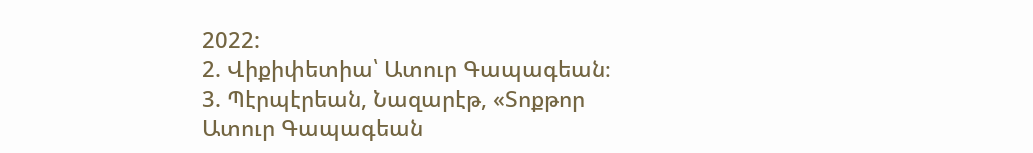2022:
2. Վիքիփետիա՝ Ատուր Գապագեան։
3. Պէրպէրեան, Նազարէթ, «Տոքթոր Ատուր Գապագեան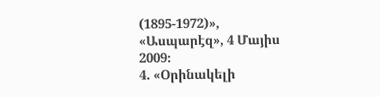(1895-1972)», «Ասպարէզ», 4 Մայիս 2009։
4. «Օրինակելի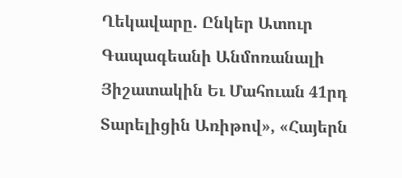Ղեկավարը. Ընկեր Ատուր Գապագեանի Անմոռանալի Յիշատակին Եւ Մահուան 41րդ Տարելիցին Առիթով», «Հայերն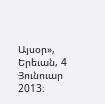Այսօր», Երեւան, 4 Յունուար 2013։